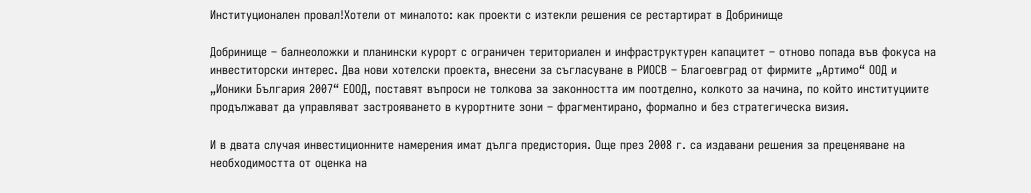Институционален провал!Хотели от миналото: как проекти с изтекли решения се рестартират в Добринище

Добринище – балнеоложки и планински курорт с ограничен териториален и инфраструктурен капацитет – отново попада във фокуса на инвеститорски интерес. Два нови хотелски проекта, внесени за съгласуване в РИОСВ – Благоевград от фирмите „Артимо“ ООД и „Ионики България 2007“ ЕООД, поставят въпроси не толкова за законността им поотделно, колкото за начина, по който институциите продължават да управляват застрояването в курортните зони – фрагментирано, формално и без стратегическа визия.

И в двата случая инвестиционните намерения имат дълга предистория. Още през 2008 г. са издавани решения за преценяване на необходимостта от оценка на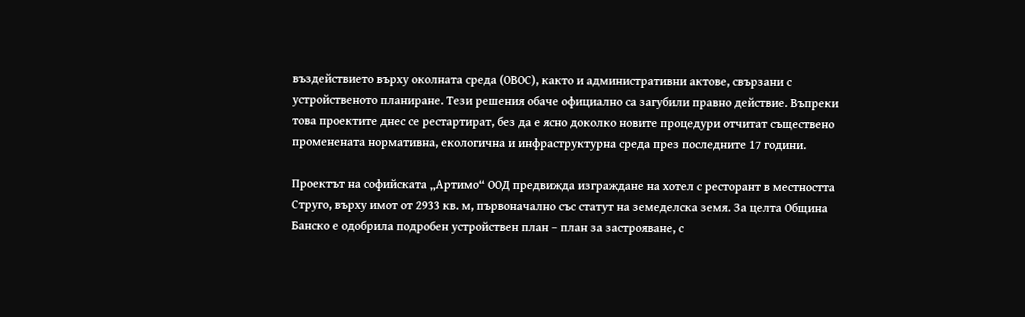въздействието върху околната среда (ОВОС), както и административни актове, свързани с устройственото планиране. Тези решения обаче официално са загубили правно действие. Въпреки това проектите днес се рестартират, без да е ясно доколко новите процедури отчитат съществено променената нормативна, екологична и инфраструктурна среда през последните 17 години.

Проектът на софийската „Артимо“ ООД предвижда изграждане на хотел с ресторант в местността Струго, върху имот от 2933 кв. м, първоначално със статут на земеделска земя. За целта Община Банско е одобрила подробен устройствен план – план за застрояване, с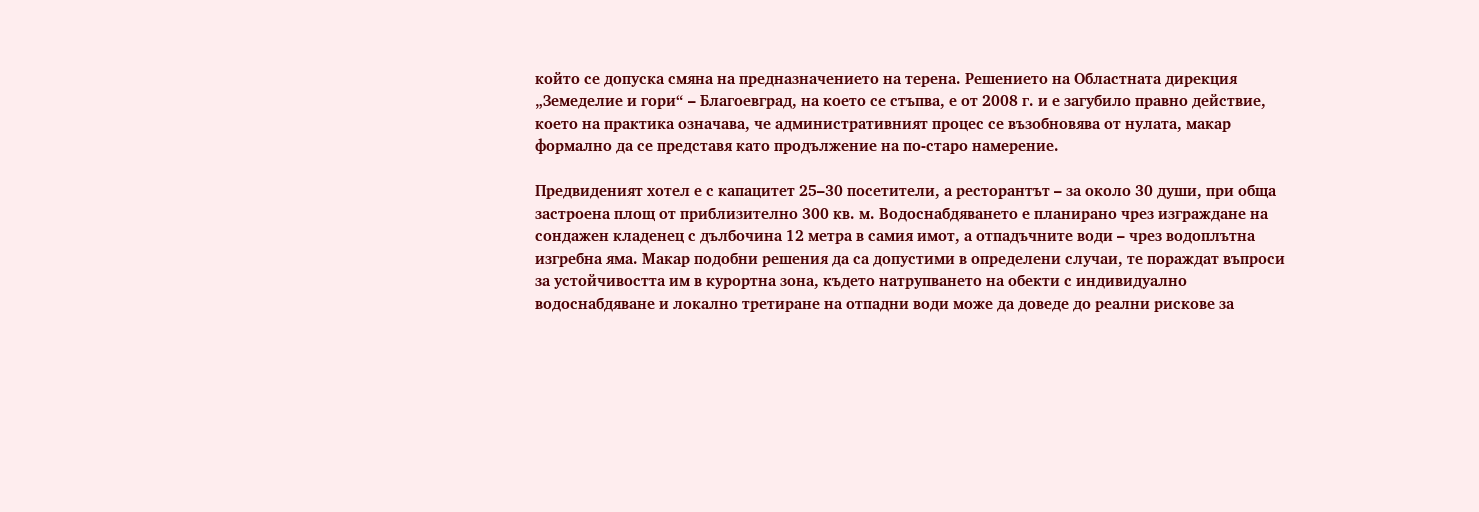който се допуска смяна на предназначението на терена. Решението на Областната дирекция „Земеделие и гори“ – Благоевград, на което се стъпва, е от 2008 г. и е загубило правно действие, което на практика означава, че административният процес се възобновява от нулата, макар формално да се представя като продължение на по-старо намерение.

Предвиденият хотел е с капацитет 25–30 посетители, а ресторантът – за около 30 души, при обща застроена площ от приблизително 300 кв. м. Водоснабдяването е планирано чрез изграждане на сондажен кладенец с дълбочина 12 метра в самия имот, а отпадъчните води – чрез водоплътна изгребна яма. Макар подобни решения да са допустими в определени случаи, те пораждат въпроси за устойчивостта им в курортна зона, където натрупването на обекти с индивидуално водоснабдяване и локално третиране на отпадни води може да доведе до реални рискове за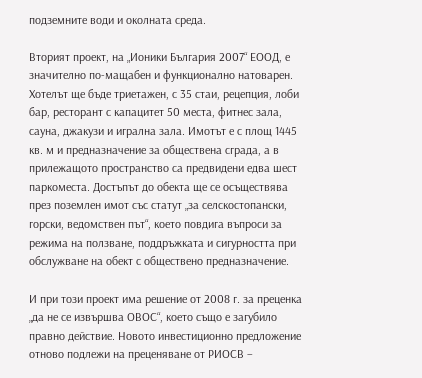подземните води и околната среда.

Вторият проект, на „Ионики България 2007“ ЕООД, е значително по-мащабен и функционално натоварен. Хотелът ще бъде триетажен, с 35 стаи, рецепция, лоби бар, ресторант с капацитет 50 места, фитнес зала, сауна, джакузи и игрална зала. Имотът е с площ 1445 кв. м и предназначение за обществена сграда, а в прилежащото пространство са предвидени едва шест паркоместа. Достъпът до обекта ще се осъществява през поземлен имот със статут „за селскостопански, горски, ведомствен път“, което повдига въпроси за режима на ползване, поддръжката и сигурността при обслужване на обект с обществено предназначение.

И при този проект има решение от 2008 г. за преценка „да не се извършва ОВОС“, което също е загубило правно действие. Новото инвестиционно предложение отново подлежи на преценяване от РИОСВ –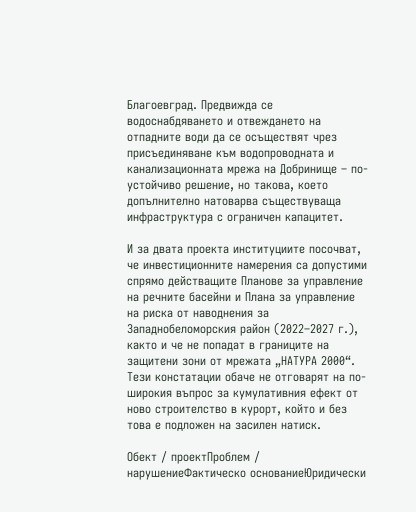Благоевград. Предвижда се водоснабдяването и отвеждането на отпадните води да се осъществят чрез присъединяване към водопроводната и канализационната мрежа на Добринище – по-устойчиво решение, но такова, което допълнително натоварва съществуваща инфраструктура с ограничен капацитет.

И за двата проекта институциите посочват, че инвестиционните намерения са допустими спрямо действащите Планове за управление на речните басейни и Плана за управление на риска от наводнения за Западнобеломорския район (2022–2027 г.), както и че не попадат в границите на защитени зони от мрежата „НАТУРА 2000“. Тези констатации обаче не отговарят на по-широкия въпрос за кумулативния ефект от ново строителство в курорт, който и без това е подложен на засилен натиск.

Обект / проектПроблем / нарушениеФактическо основаниеЮридически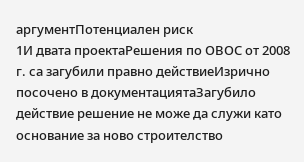аргументПотенциален риск
1И двата проектаРешения по ОВОС от 2008 г. са загубили правно действиеИзрично посочено в документациятаЗагубило действие решение не може да служи като основание за ново строителство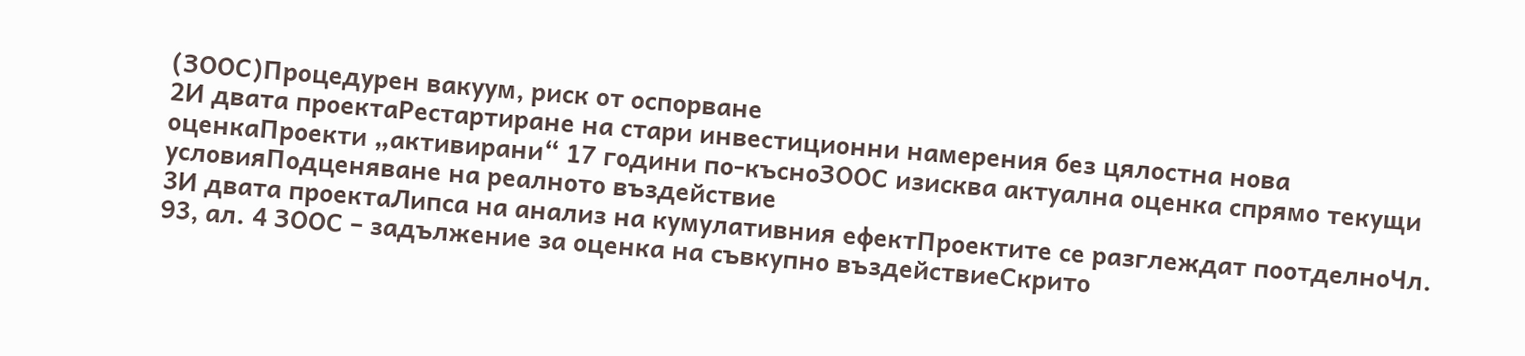(ЗООС)Процедурен вакуум, риск от оспорване
2И двата проектаРестартиране на стари инвестиционни намерения без цялостна нова оценкаПроекти „активирани“ 17 години по‑късноЗООС изисква актуална оценка спрямо текущи условияПодценяване на реалното въздействие
3И двата проектаЛипса на анализ на кумулативния ефектПроектите се разглеждат поотделноЧл. 93, ал. 4 ЗООС – задължение за оценка на съвкупно въздействиеСкрито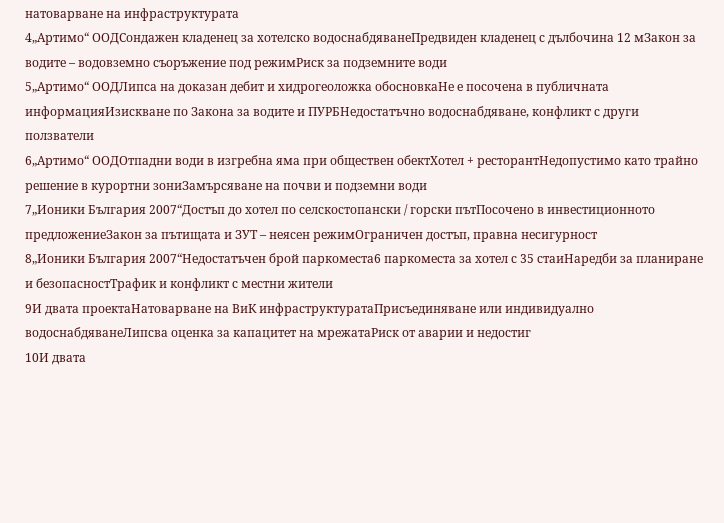натоварване на инфраструктурата
4„Артимо“ ООДСондажен кладенец за хотелско водоснабдяванеПредвиден кладенец с дълбочина 12 мЗакон за водите – водовземно съоръжение под режимРиск за подземните води
5„Артимо“ ООДЛипса на доказан дебит и хидрогеоложка обосновкаНе е посочена в публичната информацияИзискване по Закона за водите и ПУРБНедостатъчно водоснабдяване, конфликт с други ползватели
6„Артимо“ ООДОтпадни води в изгребна яма при обществен обектХотел + ресторантНедопустимо като трайно решение в курортни зониЗамърсяване на почви и подземни води
7„Ионики България 2007“Достъп до хотел по селскостопански / горски пътПосочено в инвестиционното предложениеЗакон за пътищата и ЗУТ – неясен режимОграничен достъп, правна несигурност
8„Ионики България 2007“Недостатъчен брой паркоместа6 паркоместа за хотел с 35 стаиНаредби за планиране и безопасностТрафик и конфликт с местни жители
9И двата проектаНатоварване на ВиК инфраструктуратаПрисъединяване или индивидуално водоснабдяванеЛипсва оценка за капацитет на мрежатаРиск от аварии и недостиг
10И двата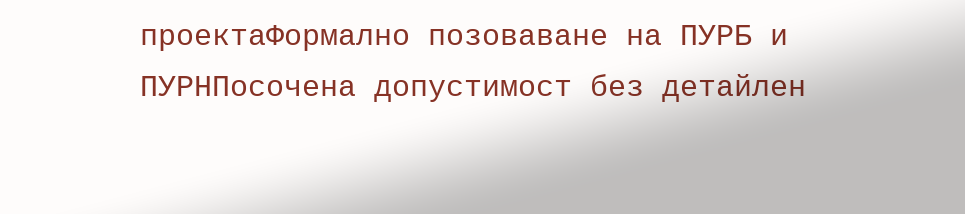проектаФормално позоваване на ПУРБ и ПУРНПосочена допустимост без детайлен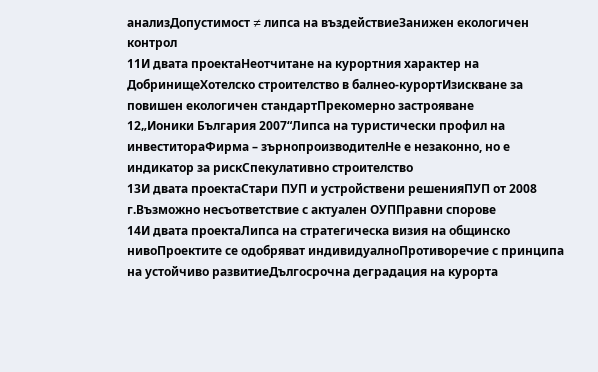анализДопустимост ≠ липса на въздействиеЗанижен екологичен контрол
11И двата проектаНеотчитане на курортния характер на ДобринищеХотелско строителство в балнео‑курортИзискване за повишен екологичен стандартПрекомерно застрояване
12„Ионики България 2007“Липса на туристически профил на инвеститораФирма – зърнопроизводителНе е незаконно, но е индикатор за рискСпекулативно строителство
13И двата проектаСтари ПУП и устройствени решенияПУП от 2008 г.Възможно несъответствие с актуален ОУППравни спорове
14И двата проектаЛипса на стратегическа визия на общинско нивоПроектите се одобряват индивидуалноПротиворечие с принципа на устойчиво развитиеДългосрочна деградация на курорта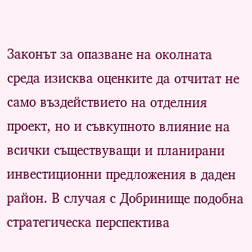Законът за опазване на околната среда изисква оценките да отчитат не само въздействието на отделния проект, но и съвкупното влияние на всички съществуващи и планирани инвестиционни предложения в даден район. В случая с Добринище подобна стратегическа перспектива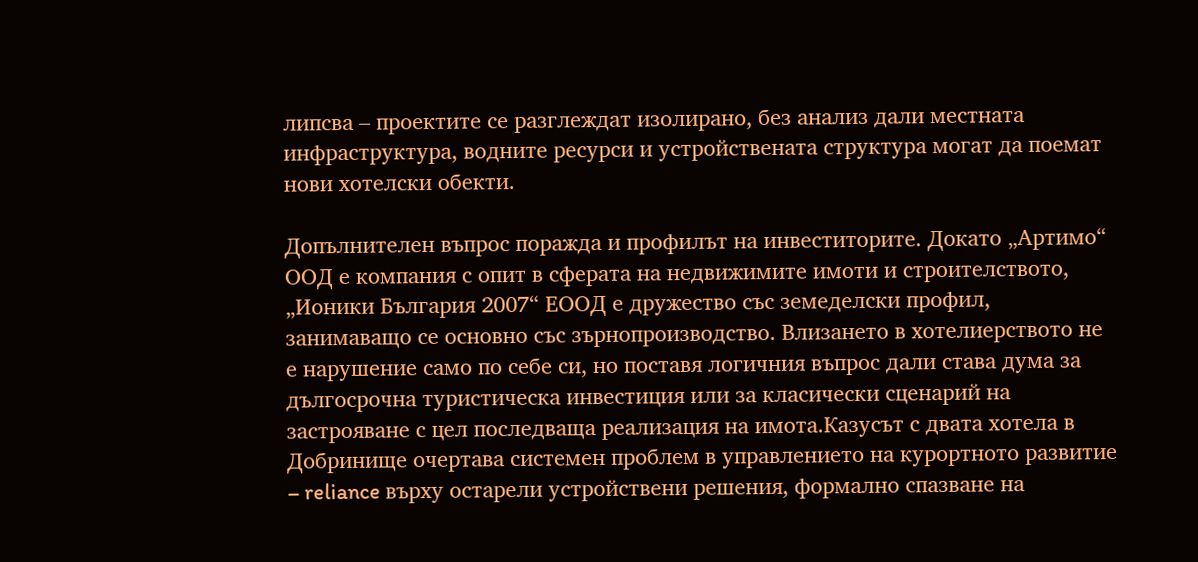липсва – проектите се разглеждат изолирано, без анализ дали местната инфраструктура, водните ресурси и устройствената структура могат да поемат нови хотелски обекти.

Допълнителен въпрос поражда и профилът на инвеститорите. Докато „Артимо“ ООД е компания с опит в сферата на недвижимите имоти и строителството, „Ионики България 2007“ ЕООД е дружество със земеделски профил, занимаващо се основно със зърнопроизводство. Влизането в хотелиерството не е нарушение само по себе си, но поставя логичния въпрос дали става дума за дългосрочна туристическа инвестиция или за класически сценарий на застрояване с цел последваща реализация на имота.Казусът с двата хотела в Добринище очертава системен проблем в управлението на курортното развитие – reliance върху остарели устройствени решения, формално спазване на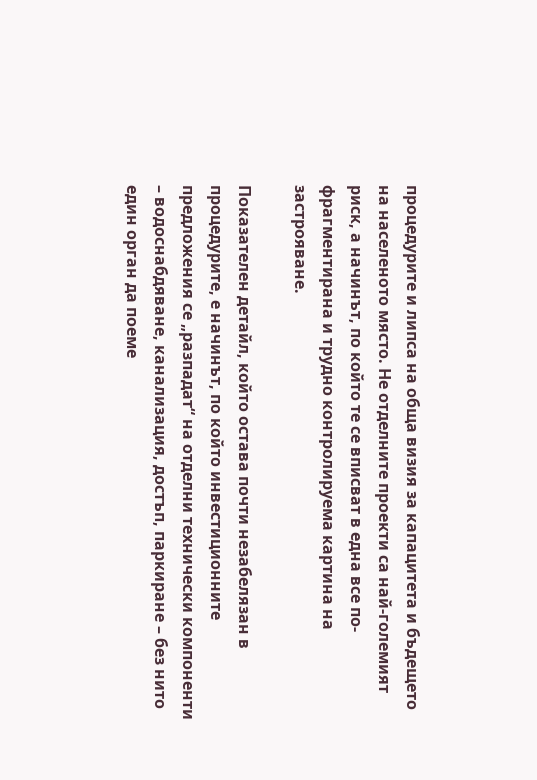процедурите и липса на обща визия за капацитета и бъдещето на населеното място. Не отделните проекти са най-големият риск, а начинът, по който те се вписват в една все по-фрагментирана и трудно контролируема картина на застрояване.

Показателен детайл, който остава почти незабелязан в процедурите, е начинът, по който инвестиционните предложения се „разпадат“ на отделни технически компоненти – водоснабдяване, канализация, достъп, паркиране – без нито един орган да поеме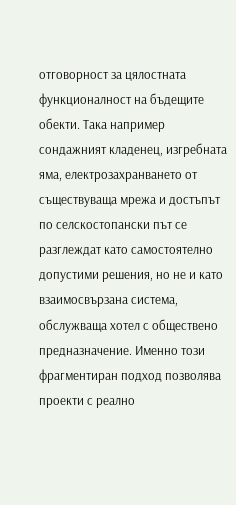отговорност за цялостната функционалност на бъдещите обекти. Така например сондажният кладенец, изгребната яма, електрозахранването от съществуваща мрежа и достъпът по селскостопански път се разглеждат като самостоятелно допустими решения, но не и като взаимосвързана система, обслужваща хотел с обществено предназначение. Именно този фрагментиран подход позволява проекти с реално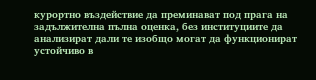курортно въздействие да преминават под прага на задължителна пълна оценка, без институциите да анализират дали те изобщо могат да функционират устойчиво в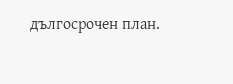дългосрочен план.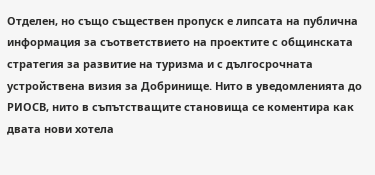Отделен, но също съществен пропуск е липсата на публична информация за съответствието на проектите с общинската стратегия за развитие на туризма и с дългосрочната устройствена визия за Добринище. Нито в уведомленията до РИОСВ, нито в съпътстващите становища се коментира как двата нови хотела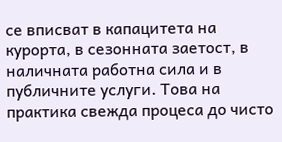се вписват в капацитета на курорта, в сезонната заетост, в наличната работна сила и в публичните услуги. Това на практика свежда процеса до чисто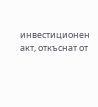инвестиционен акт, откъснат от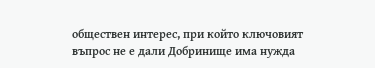обществен интерес, при който ключовият въпрос не е дали Добринище има нужда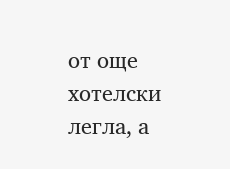от още хотелски легла, а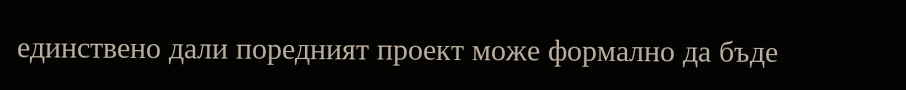единствено дали поредният проект може формално да бъде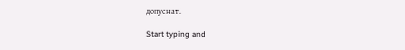допуснат.

Start typing and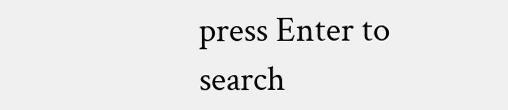press Enter to search